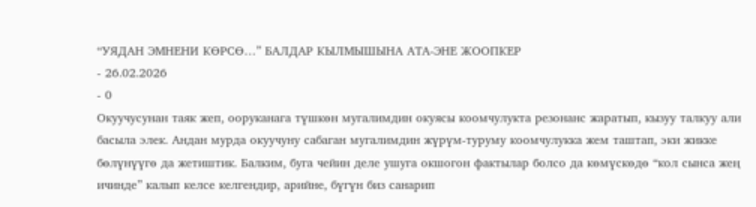“УЯДАН ЭМНЕНИ КӨРСӨ…” БАЛДАР КЫЛМЫШЫНА АТА-ЭНЕ ЖООПКЕР
- 26.02.2026
- 0
Окуучусунан таяк жеп, ооруканага түшкөн мугалимдин окуясы коомчулукта резонанс жаратып, кызуу талкуу али басыла элек. Андан мурда окуучуну сабаган мугалимдин жүрүм-туруму коомчулукка жем таштап, эки жикке бөлүнүүгө да жетиштик. Балким, буга чейин деле ушуга окшогон фактылар болсо да көмүскөдө “кол сынса жең ичинде” калып келсе келгендир, арийне, бүгүн биз санарип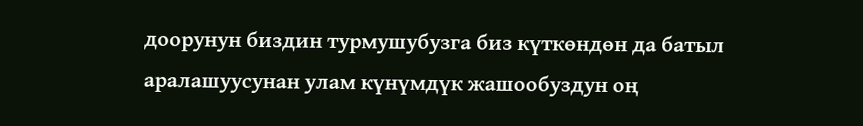доорунун биздин турмушубузга биз күткөндөн да батыл аралашуусунан улам күнүмдүк жашообуздун оң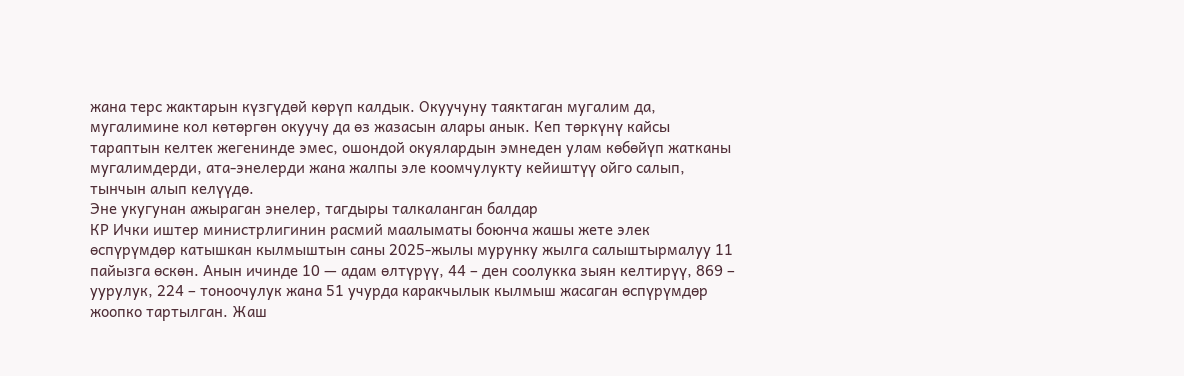жана терс жактарын күзгүдөй көрүп калдык. Окуучуну таяктаган мугалим да, мугалимине кол көтөргөн окуучу да өз жазасын алары анык. Кеп төркүнү кайсы тараптын келтек жегенинде эмес, ошондой окуялардын эмнеден улам көбөйүп жатканы мугалимдерди, ата-энелерди жана жалпы эле коомчулукту кейиштүү ойго салып, тынчын алып келүүдө.
Эне укугунан ажыраган энелер, тагдыры талкаланган балдар
КР Ички иштер министрлигинин расмий маалыматы боюнча жашы жете элек өспүрүмдөр катышкан кылмыштын саны 2025-жылы мурунку жылга салыштырмалуу 11 пайызга өскөн. Анын ичинде 10 — адам өлтүрүү, 44 – ден соолукка зыян келтирүү, 869 – уурулук, 224 – тоноочулук жана 51 учурда каракчылык кылмыш жасаган өспүрүмдөр жоопко тартылган. Жаш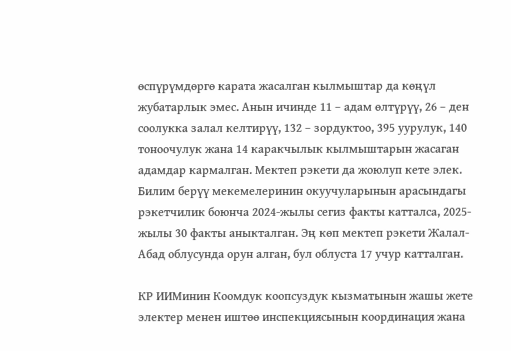өспүрүмдөргө карата жасалган кылмыштар да көңүл жубатарлык эмес. Анын ичинде 11 – адам өлтүрүү, 26 – ден соолукка залал келтирүү, 132 – зордуктоо, 395 уурулук, 140 тоноочулук жана 14 каракчылык кылмыштарын жасаган адамдар кармалган. Мектеп рэкети да жоюлуп кете элек. Билим берүү мекемелеринин окуучуларынын арасындагы рэкетчилик боюнча 2024-жылы сегиз факты катталса, 2025-жылы 30 факты аныкталган. Эң көп мектеп рэкети Жалал-Абад облусунда орун алган, бул облуста 17 учур катталган.

КР ИИМинин Коомдук коопсуздук кызматынын жашы жете электер менен иштөө инспекциясынын координация жана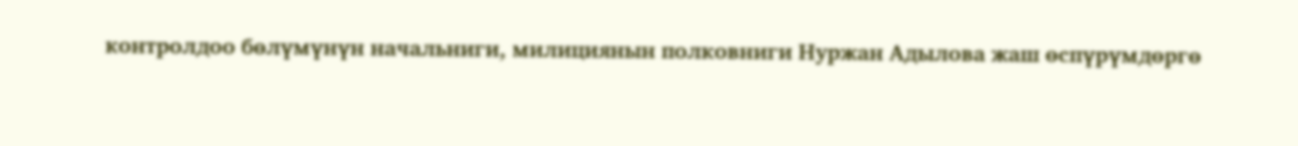контролдоо бөлүмүнүн начальниги, милициянын полковниги Нуржан Адылова жаш өспүрүмдөргө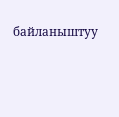байланыштуу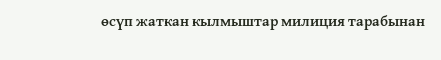өсүп жаткан кылмыштар милиция тарабынан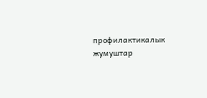профилактикалык жумуштар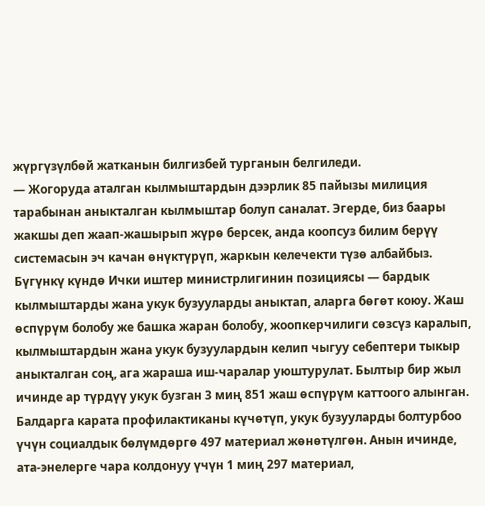жүргүзүлбөй жатканын билгизбей турганын белгиледи.
— Жогоруда аталган кылмыштардын дээрлик 85 пайызы милиция тарабынан аныкталган кылмыштар болуп саналат. Эгерде, биз баары жакшы деп жаап-жашырып жүрө берсек, анда коопсуз билим берүү системасын эч качан өнүктүрүп, жаркын келечекти түзө албайбыз. Бүгүнкү күндө Ички иштер министрлигинин позициясы — бардык кылмыштарды жана укук бузууларды аныктап, аларга бөгөт коюу. Жаш өспүрүм болобу же башка жаран болобу, жоопкерчилиги сөзсүз каралып, кылмыштардын жана укук бузуулардын келип чыгуу себептери тыкыр аныкталган соң, ага жараша иш-чаралар уюштурулат. Былтыр бир жыл ичинде ар түрдүү укук бузган 3 миң 851 жаш өспүрүм каттоого алынган. Балдарга карата профилактиканы күчөтүп, укук бузууларды болтурбоо үчүн социалдык бөлүмдөргө 497 материал жөнөтүлгөн. Анын ичинде, ата-энелерге чара колдонуу үчүн 1 миң 297 материал,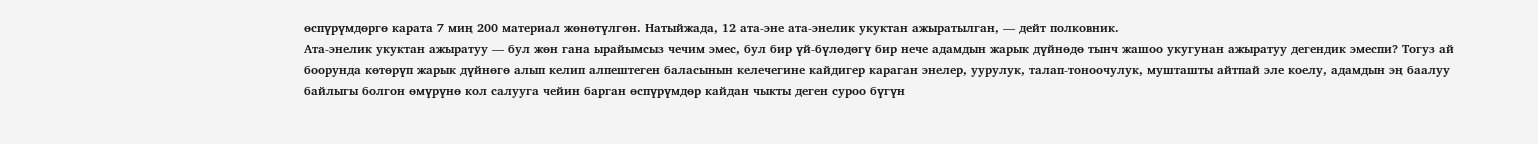өспүрүмдөргө карата 7 миң 200 материал жөнөтүлгөн. Натыйжада, 12 ата-эне ата-энелик укуктан ажыратылган, — дейт полковник.
Ата-энелик укуктан ажыратуу — бул жөн гана ырайымсыз чечим эмес, бул бир үй-бүлөдөгү бир нече адамдын жарык дүйнөдө тынч жашоо укугунан ажыратуу дегендик эмеспи? Тогуз ай боорунда көтөрүп жарык дүйнөгө алып келип алпештеген баласынын келечегине кайдигер караган энелер, уурулук, талап-тоноочулук, мушташты айтпай эле коелу, адамдын эң баалуу байлыгы болгон өмүрүнө кол салууга чейин барган өспүрүмдөр кайдан чыкты деген суроо бүгүн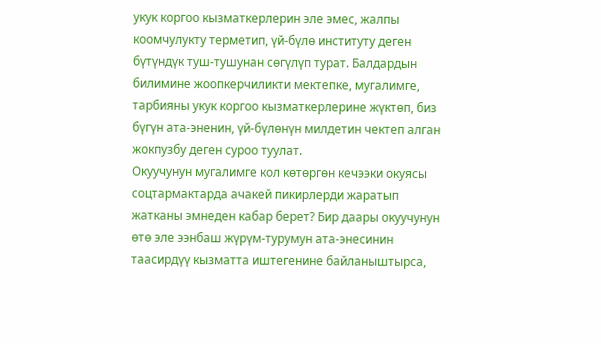укук коргоо кызматкерлерин эле эмес, жалпы коомчулукту терметип, үй-бүлө институту деген бүтүндүк туш-тушунан сөгүлүп турат. Балдардын билимине жоопкерчиликти мектепке, мугалимге, тарбияны укук коргоо кызматкерлерине жүктөп, биз бүгүн ата-эненин, үй-бүлөнүн милдетин чектеп алган жокпузбу деген суроо туулат.
Окуучунун мугалимге кол көтөргөн кечээки окуясы соцтармактарда ачакей пикирлерди жаратып жатканы эмнеден кабар берет? Бир даары окуучунун өтө эле ээнбаш жүрүм-турумун ата-энесинин таасирдүү кызматта иштегенине байланыштырса,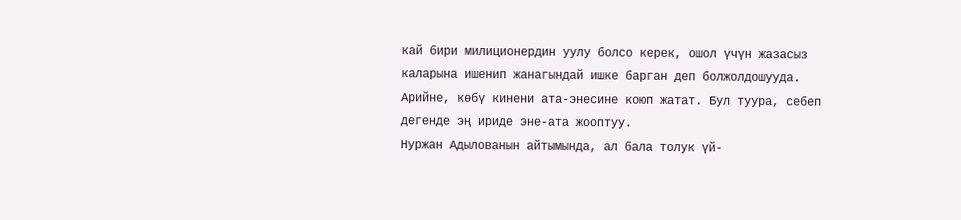кай бири милиционердин уулу болсо керек, ошол үчүн жазасыз каларына ишенип жанагындай ишке барган деп болжолдошууда. Арийне, көбү кинени ата-энесине коюп жатат. Бул туура, себеп дегенде эң ириде эне-ата жооптуу.
Нуржан Адылованын айтымында, ал бала толук үй-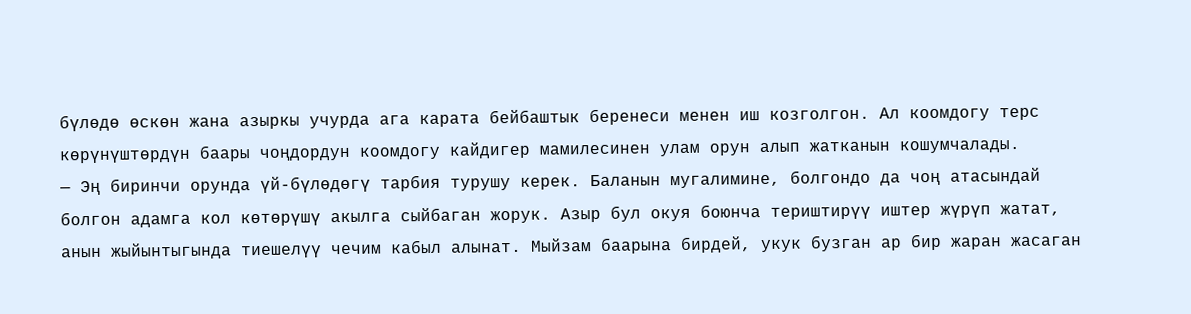бүлөдө өскөн жана азыркы учурда ага карата бейбаштык беренеси менен иш козголгон. Ал коомдогу терс көрүнүштөрдүн баары чоңдордун коомдогу кайдигер мамилесинен улам орун алып жатканын кошумчалады.
— Эң биринчи орунда үй-бүлөдөгү тарбия турушу керек. Баланын мугалимине, болгондо да чоң атасындай болгон адамга кол көтөрүшү акылга сыйбаган жорук. Азыр бул окуя боюнча териштирүү иштер жүрүп жатат, анын жыйынтыгында тиешелүү чечим кабыл алынат. Мыйзам баарына бирдей, укук бузган ар бир жаран жасаган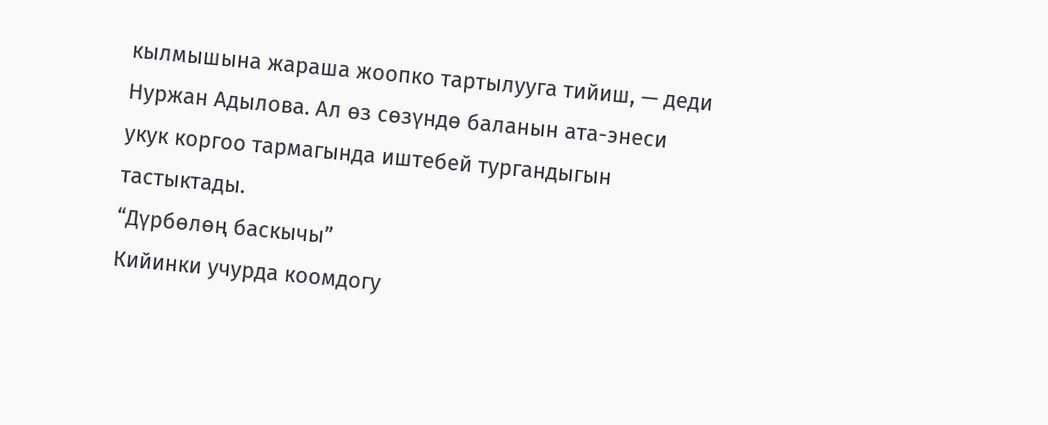кылмышына жараша жоопко тартылууга тийиш, — деди Нуржан Адылова. Ал өз сөзүндө баланын ата-энеси укук коргоо тармагында иштебей тургандыгын тастыктады.
“Дүрбөлөң баскычы”
Кийинки учурда коомдогу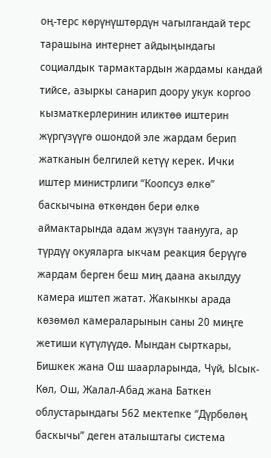оң-терс көрүнүштөрдүн чагылгандай терс тарашына интернет айдыңындагы социалдык тармактардын жардамы кандай тийсе, азыркы санарип доору укук коргоо кызматкерлеринин иликтөө иштерин жүргүзүүгө ошондой эле жардам берип жатканын белгилей кетүү керек. Ички иштер министрлиги “Коопсуз өлкө” баскычына өткөндөн бери өлкө аймактарында адам жүзүн таанууга, ар түрдүү окуяларга ыкчам реакция берүүгө жардам берген беш миң даана акылдуу камера иштеп жатат. Жакынкы арада көзөмөл камераларынын саны 20 миңге жетиши күтүлүүдө. Мындан сырткары, Бишкек жана Ош шаарларында, Чүй, Ысык-Көл, Ош, Жалал-Абад жана Баткен облустарындагы 562 мектепке “Дүрбөлөң баскычы” деген аталыштагы система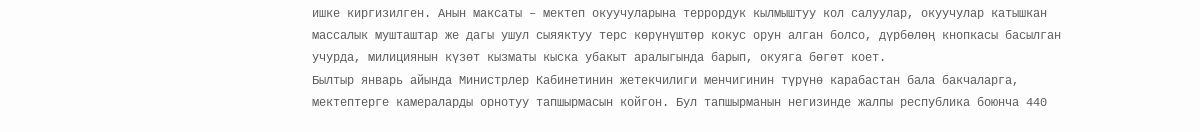ишке киргизилген. Анын максаты – мектеп окуучуларына террордук кылмыштуу кол салуулар, окуучулар катышкан массалык мушташтар же дагы ушул сыяяктуу терс көрүнүштөр кокус орун алган болсо, дүрбөлөң кнопкасы басылган учурда, милициянын күзөт кызматы кыска убакыт аралыгында барып, окуяга бөгөт коет.
Былтыр январь айында Министрлер Кабинетинин жетекчилиги менчигинин түрүнө карабастан бала бакчаларга, мектептерге камераларды орнотуу тапшырмасын койгон. Бул тапшырманын негизинде жалпы республика боюнча 440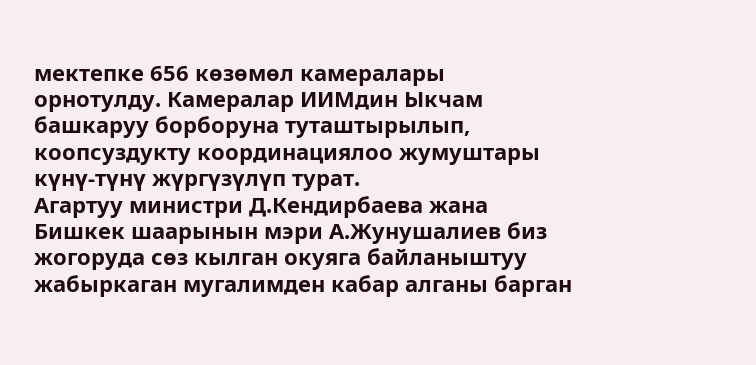мектепке 656 көзөмөл камералары орнотулду. Камералар ИИМдин Ыкчам башкаруу борборуна туташтырылып, коопсуздукту координациялоо жумуштары күнү-түнү жүргүзүлүп турат.
Агартуу министри Д.Кендирбаева жана Бишкек шаарынын мэри А.Жунушалиев биз жогоруда сөз кылган окуяга байланыштуу жабыркаган мугалимден кабар алганы барган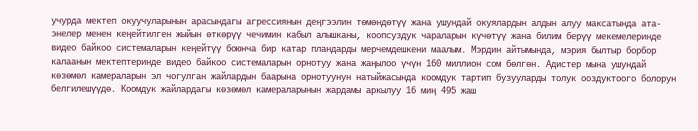учурда мектеп окуучуларынын арасындагы агрессиянын деңгээлин төмөндөтүү жана ушундай окуялардын алдын алуу максатында ата-энелер менен кеңейтилген жыйын өткөрүү чечимин кабыл алышканы, коопсуздук чараларын күчөтүү жана билим берүү мекемелеринде видео байкоо системаларын кеңейтүү боюнча бир катар пландарды мерчемдешкени маалым. Мэрдин айтымында, мэрия былтыр борбор калаанын мектептеринде видео байкоо системаларын орнотуу жана жаңылоо үчүн 160 миллион сом бөлгөн. Адистер мына ушундай көзөмөл камераларын эл чогулган жайлардын баарына орнотуунун натыйжасында коомдук тартип бузууларды толук ооздуктоого болорун белгилешүүдө. Коомдук жайлардагы көзөмөл камераларынын жардамы аркылуу 16 миң 495 жаш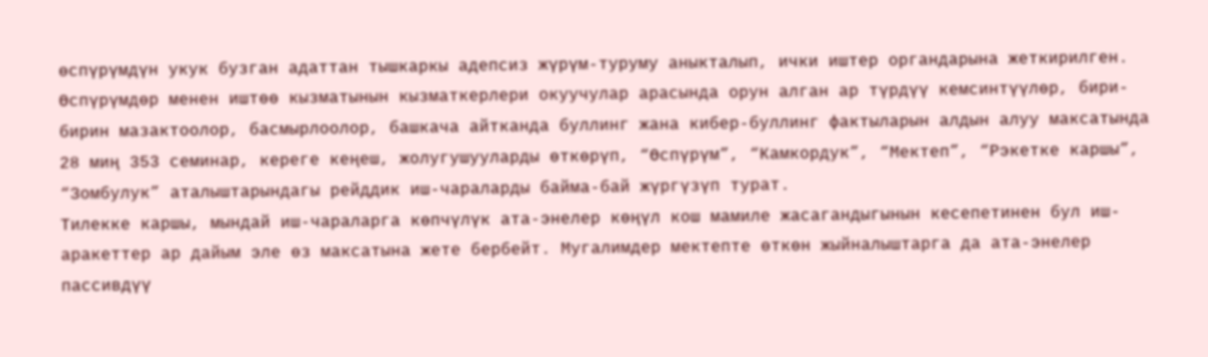өспүрүмдүн укук бузган адаттан тышкаркы адепсиз жүрүм-туруму аныкталып, ички иштер органдарына жеткирилген.
Өспүрүмдөр менен иштөө кызматынын кызматкерлери окуучулар арасында орун алган ар түрдүү кемсинтүүлөр, бири-бирин мазактоолор, басмырлоолор, башкача айтканда буллинг жана кибер-буллинг фактыларын алдын алуу максатында 28 миң 353 семинар, кереге кеңеш, жолугушууларды өткөрүп, “Өспүрүм”, “Камкордук”, “Мектеп”, “Рэкетке каршы”, “Зомбулук” аталыштарындагы рейддик иш-чараларды байма-бай жүргүзүп турат.
Тилекке каршы, мындай иш-чараларга көпчүлүк ата-энелер көңүл кош мамиле жасагандыгынын кесепетинен бул иш-аракеттер ар дайым эле өз максатына жете бербейт. Мугалимдер мектепте өткөн жыйналыштарга да ата-энелер пассивдүү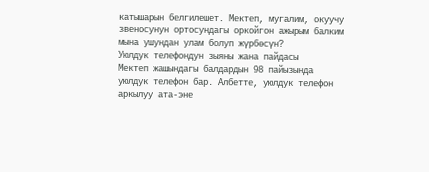катышарын белгилешет. Мектеп, мугалим, окуучу звеносунун ортосундагы оркойгон ажырым балким мына ушундан улам болуп жүрбөсүн?
Уюлдук телефондун зыяны жана пайдасы
Мектеп жашындагы балдардын 98 пайызында уюлдук телефон бар. Албетте, уюлдук телефон аркылуу ата-эне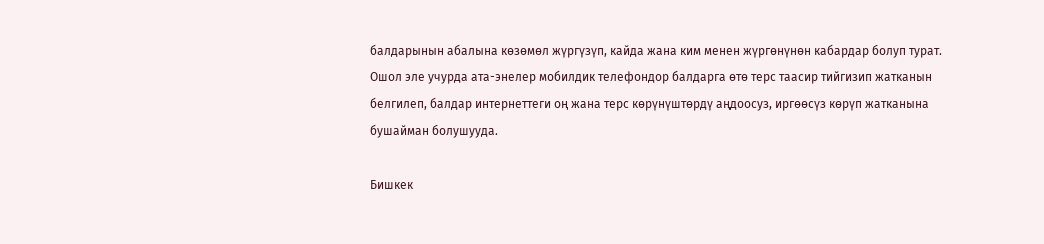балдарынын абалына көзөмөл жүргүзүп, кайда жана ким менен жүргөнүнөн кабардар болуп турат. Ошол эле учурда ата-энелер мобилдик телефондор балдарга өтө терс таасир тийгизип жатканын белгилеп, балдар интернеттеги оң жана терс көрүнүштөрдү аңдоосуз, иргөөсүз көрүп жатканына бушайман болушууда.

Бишкек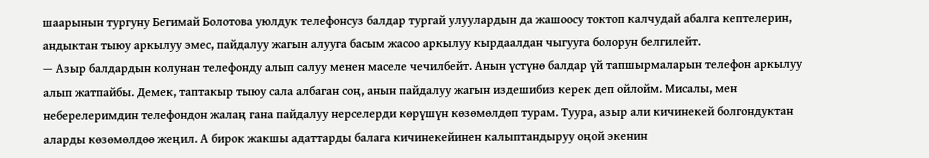шаарынын тургуну Бегимай Болотова уюлдук телефонсуз балдар тургай улуулардын да жашоосу токтоп калчудай абалга кептелерин, андыктан тыюу аркылуу эмес, пайдалуу жагын алууга басым жасоо аркылуу кырдаалдан чыгууга болорун белгилейт.
— Азыр балдардын колунан телефонду алып салуу менен маселе чечилбейт. Анын үстүнө балдар үй тапшырмаларын телефон аркылуу алып жатпайбы. Демек, таптакыр тыюу сала албаган соң, анын пайдалуу жагын издешибиз керек деп ойлойм. Мисалы, мен неберелеримдин телефондон жалаң гана пайдалуу нерселерди көрүшүн көзөмөлдөп турам. Туура, азыр али кичинекей болгондуктан аларды көзөмөлдөө жеңил. А бирок жакшы адаттарды балага кичинекейинен калыптандыруу оңой экенин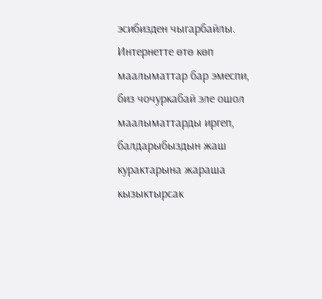эсибизден чыгарбайлы. Интернетте өтө көп маалыматтар бар эмеспи, биз чочуркабай эле ошол маалыматтарды иргеп, балдарыбыздын жаш курактарына жараша кызыктырсак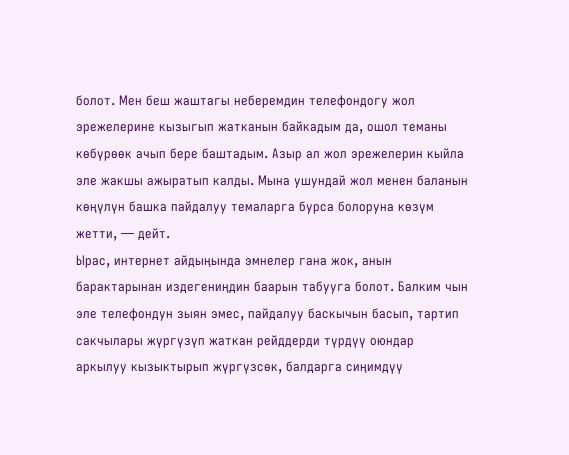болот. Мен беш жаштагы неберемдин телефондогу жол эрежелерине кызыгып жатканын байкадым да, ошол теманы көбүрөөк ачып бере баштадым. Азыр ал жол эрежелерин кыйла эле жакшы ажыратып калды. Мына ушундай жол менен баланын көңүлүн башка пайдалуу темаларга бурса болоруна көзүм жетти, — дейт.
Ырас, интернет айдыңында эмнелер гана жок, анын барактарынан издегениңдин баарын табууга болот. Балким чын эле телефондун зыян эмес, пайдалуу баскычын басып, тартип сакчылары жүргүзүп жаткан рейддерди түрдүү оюндар аркылуу кызыктырып жүргүзсөк, балдарга сиңимдүү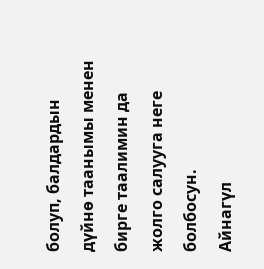болуп, балдардын дүйнө таанымы менен бирге таалимин да жолго салууга неге болбосун.
Айнагүл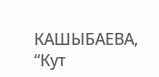КАШЫБАЕВА,
“Кут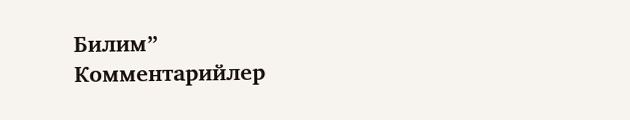Билим”
Комментарийлер